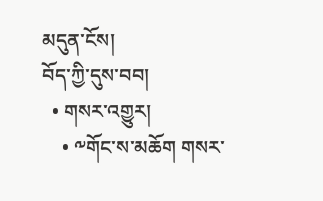མདུན་ངོས།
བོད་ཀྱི་དུས་བབ།
  • གསར་འགྱུར།
    • ༸གོང་ས་མཆོག གསར་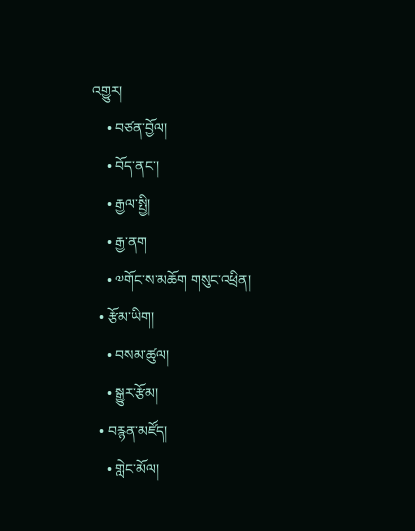འགྱུར།
    • བཙན་བྱོལ།
    • བོད་ནང་།
    • རྒྱལ་སྤྱི།
    • རྒྱ་ནག
    • ༧གོང་ས་མཆོག གསུང་འཕྲིན།
  • རྩོམ་ཡིག།
    • བསམ་ཚུལ།
    • སྒྱུར་རྩོམ།
  • བརྙན་མཛོད།
    • གླེང་མོལ།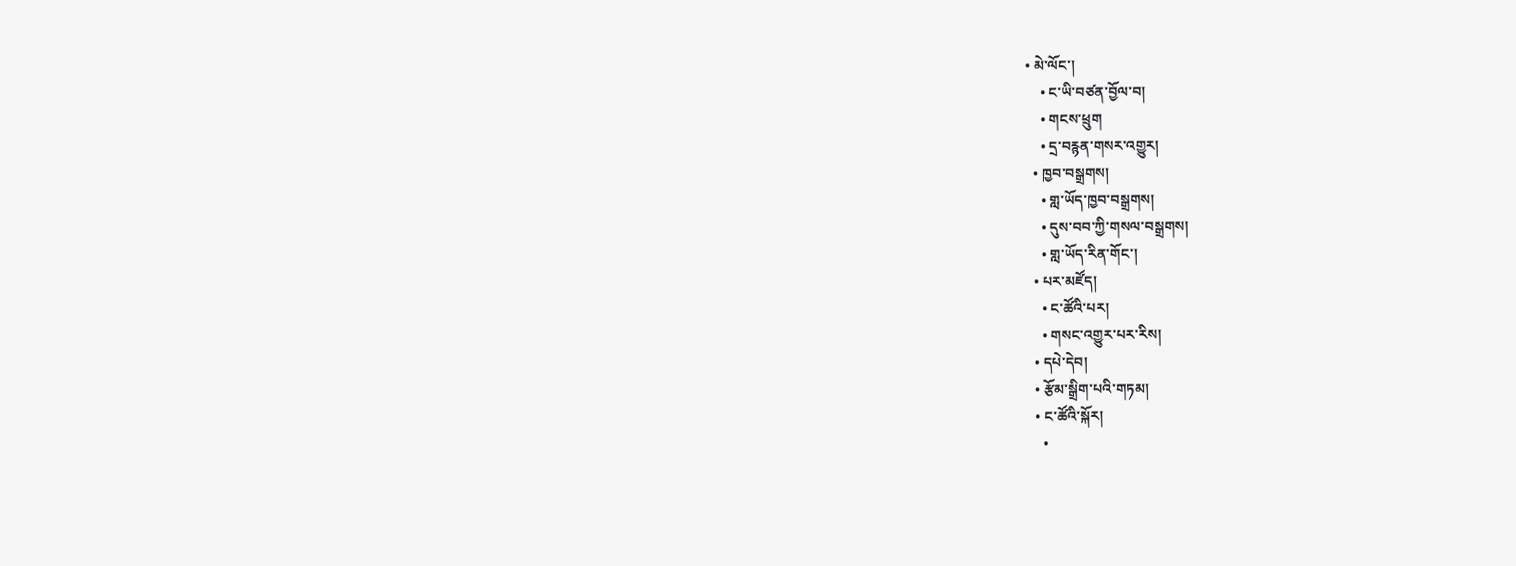• མེ་ལོང་།
    • ང་ཡི་བཙན་བྱོལ་བ།
    • གངས་ཕྲུག
    • དྲ་བརྙན་གསར་འགྱུར།
  • ཁྱབ་བསྒྲགས།
    • གླ་ཡོད་ཁྱབ་བསྒྲགས།
    • དུས་བབ་ཀྱི་གསལ་བསྒྲགས།
    • གླ་ཡོད་རིན་གོང་།
  • པར་མཛོད།
    • ང་ཚོའི་པར།
    • གསང་འགྱུར་པར་རིས།
  • དཔེ་དེབ།
  • རྩོམ་སྒྲིག་པའི་གཏམ།
  • ང་ཚོའི་སྐོར།
    •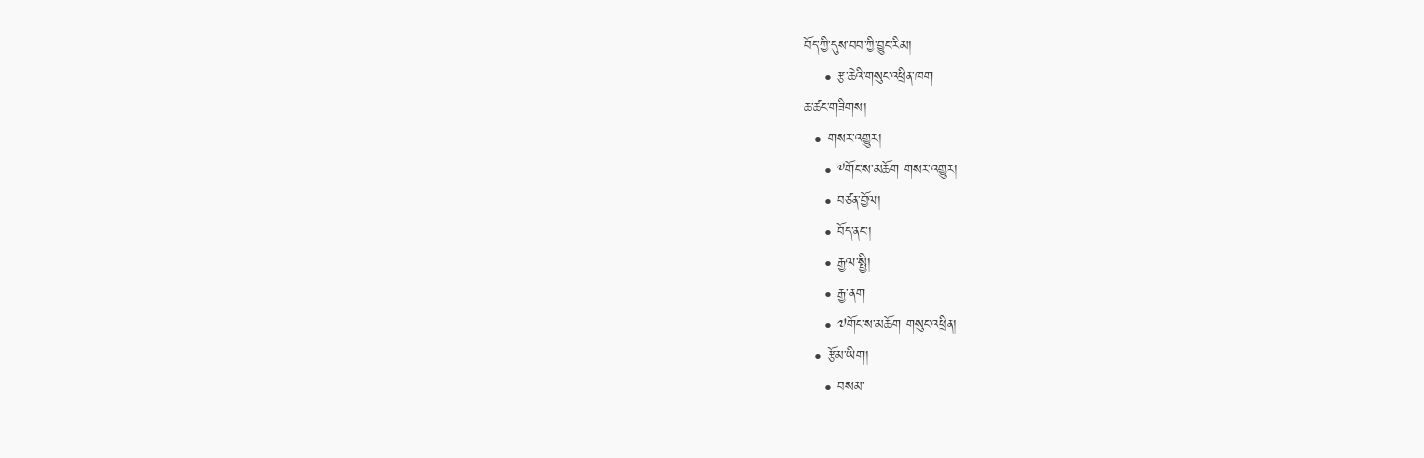བོད་ཀྱི་དུས་བབ་ཀྱི་བྱུང་རིམ།
    • རྩ་ཆེའི་གསུང་འཕྲིན་ཁག
ཆ་ཚང་གཟིགས།
  • གསར་འགྱུར།
    • ༸གོང་ས་མཆོག གསར་འགྱུར།
    • བཙན་བྱོལ།
    • བོད་ནང་།
    • རྒྱལ་སྤྱི།
    • རྒྱ་ནག
    • ༧གོང་ས་མཆོག གསུང་འཕྲིན།
  • རྩོམ་ཡིག།
    • བསམ་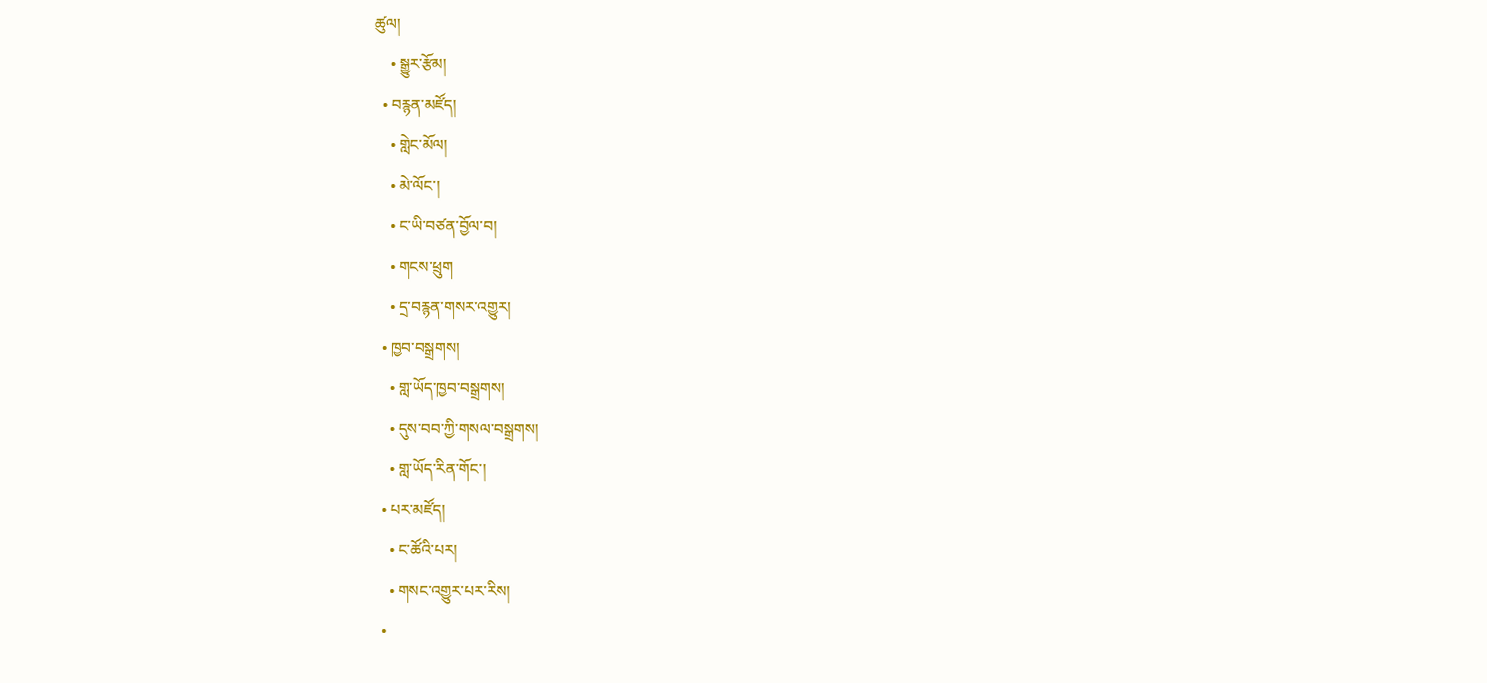ཚུལ།
    • སྒྱུར་རྩོམ།
  • བརྙན་མཛོད།
    • གླེང་མོལ།
    • མེ་ལོང་།
    • ང་ཡི་བཙན་བྱོལ་བ།
    • གངས་ཕྲུག
    • དྲ་བརྙན་གསར་འགྱུར།
  • ཁྱབ་བསྒྲགས།
    • གླ་ཡོད་ཁྱབ་བསྒྲགས།
    • དུས་བབ་ཀྱི་གསལ་བསྒྲགས།
    • གླ་ཡོད་རིན་གོང་།
  • པར་མཛོད།
    • ང་ཚོའི་པར།
    • གསང་འགྱུར་པར་རིས།
  •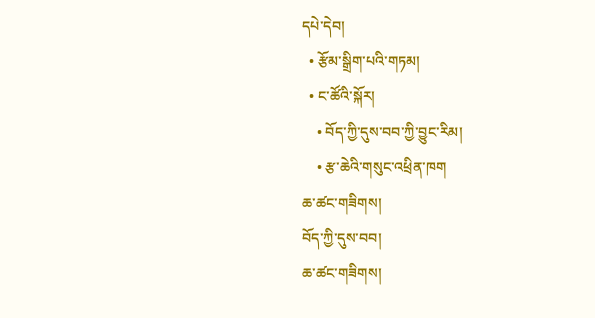དཔེ་དེབ།
  • རྩོམ་སྒྲིག་པའི་གཏམ།
  • ང་ཚོའི་སྐོར།
    • བོད་ཀྱི་དུས་བབ་ཀྱི་བྱུང་རིམ།
    • རྩ་ཆེའི་གསུང་འཕྲིན་ཁག
ཆ་ཚང་གཟིགས།
བོད་ཀྱི་དུས་བབ།
ཆ་ཚང་གཟིགས།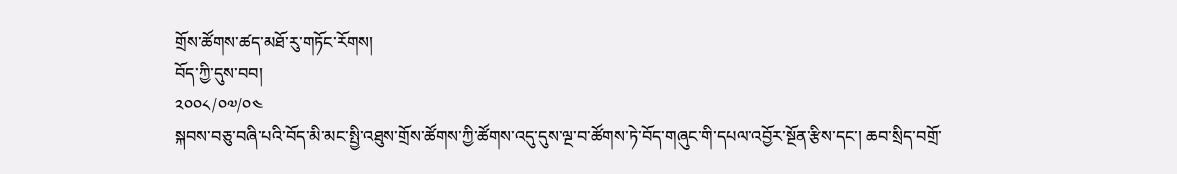གྲོས་ཚོགས་ཚད་མཐོ་རུ་གཏོང་རོགས།
བོད་ཀྱི་དུས་བབ།
༢༠༠༨/༠༧/༠༤
སྐབས་བཅུ་བཞི་པའི་བོད་མི་མང་སྤྱི་འཐུས་གྲོས་ཚོགས་ཀྱི་ཚོགས་འདུ་དུས་ལྔ་བ་ཚོགས་ཏེ་བོད་གཞུང་གི་དཔལ་འབྱོར་སྔོན་རྩིས་དང་། ཆབ་སྲིད་བགྲོ་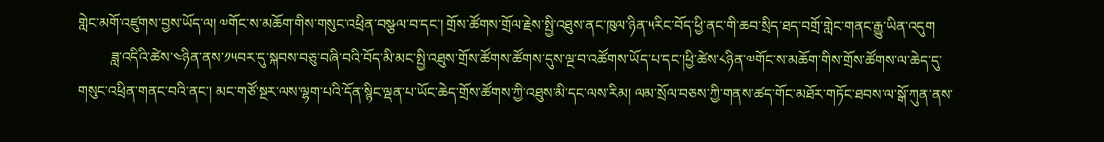གླེང་མགོ་འཛུགས་བྱས་ཡོད་ལ། ༧གོང་ས་མཆོག་གིས་གསུང་འཕྲིན་བསྩལ་བ་དང་། གྲོས་ཚོགས་གྲོལ་རྗེས་སྤྱི་འཐུས་ནང་ཁུལ་ཉིན་༥རིང་བོད་ཕྱི་ནང་གི་ཆབ་སྲིད་ཐད་བགྲོ་གླེང་གནང་རྒྱུ་ཡིན་འདུག
         ཟླ་འདིའི་ཚེས་༤ཉིན་ནས་༡༥བར་དུ་སྐབས་བཅུ་བཞི་བའི་བོད་མི་མང་སྤྱི་འཐུས་གྲོས་ཚོགས་ཚོགས་དུས་ལྔ་བ་འཚོགས་ཡོད་པ་དང་།ཕྱི་ཚེས་༨ཉིན་༧གོང་ས་མཆོག་གིས་གྲོས་ཚོགས་ལ་ཆེད་དུ་གསུང་འཕྲིན་གནང་བའི་ནང་། མང་གཙོ་སྔར་ལས་ལྷག་པའི་དོན་སྙིང་ལྡན་པ་ཡོང་ཆེད་གྲོས་ཚོགས་ཀྱི་འཐུས་མི་དང་ལས་རིམ། ལམ་སྲོལ་བཅས་ཀྱི་གནས་ཚད་གོང་མཐོར་གཏོང་ཐབས་ལ་སྒོ་ཀུན་ནས་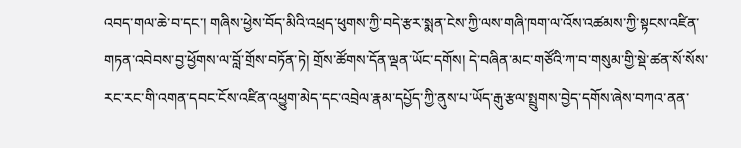འབད་གལ་ཆེ་བ་དང་། གཞིས་ཕྱེས་བོད་མིའི་འཕྲད་ཕུགས་ཀྱི་བདེ་རྩར་སྨན་ངེས་ཀྱི་ལས་གཞི་ཁག་ལ་འོས་འཚམས་ཀྱི་སྟངས་འཛིན་གཏན་འབེབས་བྱ་ཕྱོགས་ལ་བློ་གྲོས་བཏོན་ཏེ། གྲོས་ཚོགས་དོན་ལྡན་ཡོང་དགོས། དེ་བཞིན་མང་གཙོའི་ཀ་བ་གསུམ་གྱི་སྡེ་ཚན་སོ་སོས་རང་རང་གི་འགན་དབང་ངོས་འཛིན་འཕྱུག་མེད་དང་འབྲེལ་རྣམ་དཔྱོད་ཀྱི་ནུས་པ་ཡོད་རྒུ་རྩལ་སྤྲུགས་བྱེད་དགོས་ཞེས་བཀའ་ནན་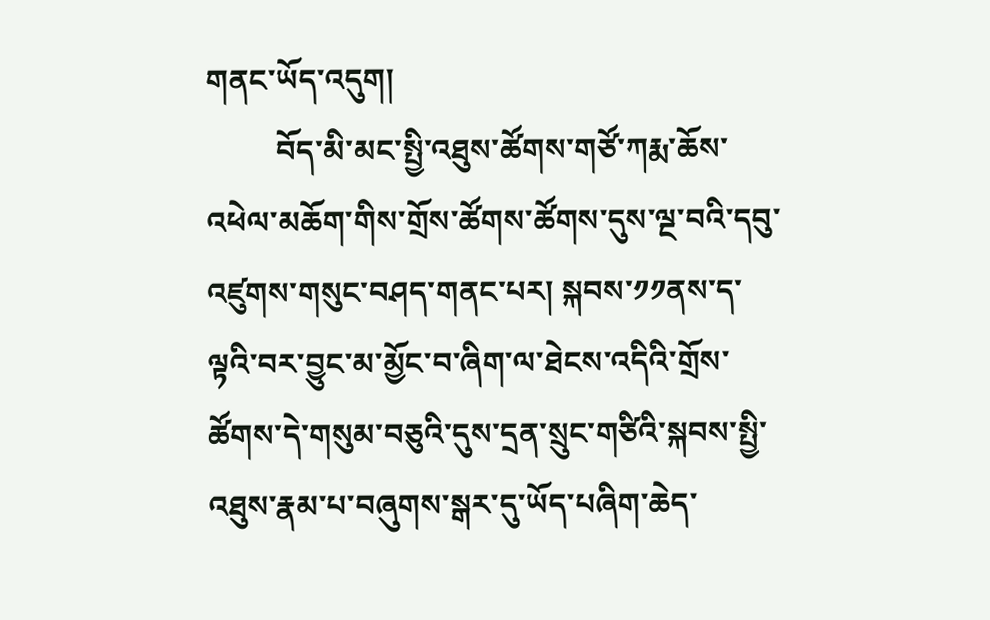གནང་ཡོད་འདུག།
         བོད་མི་མང་སྤྱི་འཐུས་ཚོགས་གཙོ་ཀརྨ་ཆོས་འཕེལ་མཆོག་གིས་གྲོས་ཚོགས་ཚོགས་དུས་ལྔ་བའི་དབུ་འཛུགས་གསུང་བཤད་གནང་པར། སྐབས་༡༡ནས་ད་ལྟའི་བར་བྱུང་མ་མྱོང་བ་ཞིག་ལ་ཐེངས་འདིའི་གྲོས་ཚོགས་དེ་གསུམ་བཅུའི་དུས་དྲན་སྲུང་གཙིའི་སྐབས་སྤྱི་འཐུས་རྣམ་པ་བཞུགས་སྒར་དུ་ཡོད་པཞིག་ཆེད་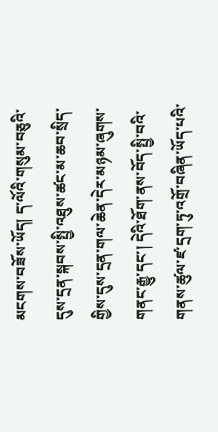མངགས་བཟོས་ཡོད། ད་ལོའི་གསུམ་བཅུའི་དུས་དྲན་སྐབས་སྤྱི་འཐུས་ཚང་མ་ཆབ་སྲིད་གྱིས་དུས་དྲན་གལ་ཆེན་དེར་མཉམ་ཞུགས་གནང་རྒྱུ་དང་། དེའི་ཐོག་ནས་བོད་སྤྱི་བའི་གནས་ཚུལ་ཛ་དྲག་ཏུ་འགྲོ་བཞིན་ཡོད་པའི་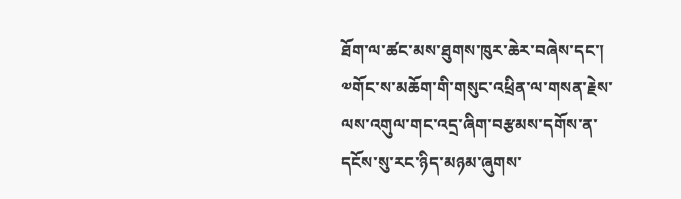ཐོག་ལ་ཚང་མས་ཐུགས་ཁུར་ཆེར་བཞེས་དང་། ༧གོང་ས་མཆོག་གི་གསུང་འཕྲིན་ལ་གསན་རྗེས་ལས་འགུལ་གང་འདྲ་ཞིག་བརྩམས་དགོས་ན་དངོས་སུ་རང་ཉིད་མཉམ་ཞུགས་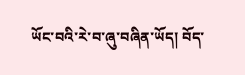ཡོང་བའི་རེ་བ་ཞུ་བཞིན་ཡོད། བོད་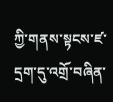ཀྱི་གནས་སྟངས་ཛ་དྲག་དུ་འགྲོ་བཞིན་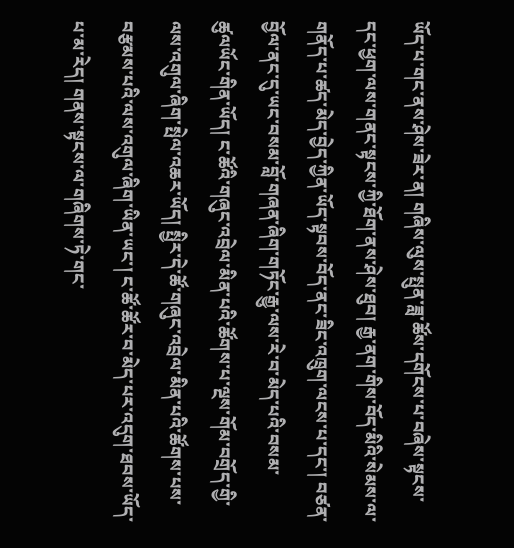ཡོད་པ་གང་ནས་ཤེས་ཟེར་ན། གཞིས་ལུས་སྤུན་ཟླ་ཚོས་དགོངས་པ་བཞེས་སྟངས་དང་ཕྱག་ལས་གནང་སྟངས་ཀྱི་ཐོག་ནས་ཤེས་ཐུབ། རྒྱ་ནག་གིས་བོད་མིའི་སེམས་ལ་གནོད་པ་ཚད་མེད་བྱེད་ཀྱིན་ཡོད་སྟབས་བོད་ནང་ཟིང་འཁྲུག་ལངས་པ་དང་། བཙན་བྱོལ་ནང་དུ་ཡང་བསམ་བློ་གཞན་ཞིག་གཏོང་རྒྱུ་ལས་རེ་བ་མེད་པའི་བསམ་ཚུལཡོང་གིན་ཡོད། ང་ཚོའི་གཞུང་འབྲེལ་མིན་པའི་ཚོགས་པ་ལྔས་གོམ་བགྲོད་གྱི་ལས་འགུལ་ཞིག་སྤེལ་འཆར་ཡོད། སྤྱིར་དེ་ཚོ་གཞུང་འབྲེལ་མིན་པའི་ཚོགས་པས་བརྩམས་པའི་ལས་འགུལ་ཞིག་ཡིན་ཡང་། ང་ཚོ་ཚོར་བ་མེད་པར་འདུག་ཐབས་ཡོད་པ་མ་རེད། གནས་སྟངས་ལ་གཞིགས་ཏེ་གང་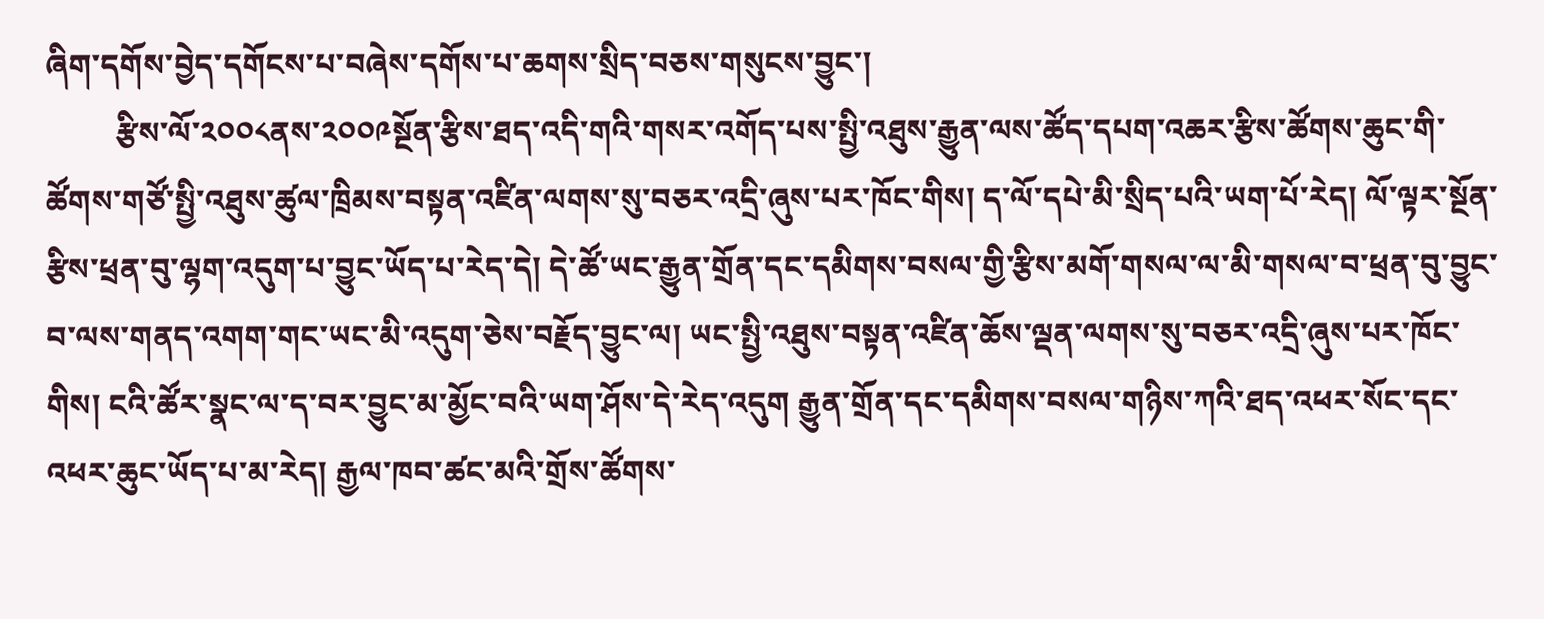ཞིག་དགོས་བྱེད་དགོངས་པ་བཞེས་དགོས་པ་ཆགས་སྲིད་བཅས་གསུངས་བྱུང་།
         རྩིས་ལོ་༢༠༠༨ནས་༢༠༠༩སྔོན་རྩིས་ཐད་འདི་གའི་གསར་འགོད་པས་སྤྱི་འཐུས་རྒྱུན་ལས་ཚོད་དཔག་འཆར་རྩིས་ཚོགས་ཆུང་གི་ཚོགས་གཙོ་སྤྱི་འཐུས་ཚུལ་ཁྲིམས་བསྟན་འཛིན་ལགས་སུ་བཅར་འདྲི་ཞུས་པར་ཁོང་གིས། ད་ལོ་དཔེ་མི་སྲིད་པའི་ཡག་པོ་རེད། ལོ་ལྟར་སྔོན་རྩིས་ཕྲན་བུ་ལྷག་འདུག་པ་བྱུང་ཡོད་པ་རེད་དེ། དེ་ཚོ་ཡང་རྒྱུན་གྲོན་དང་དམིགས་བསལ་གྱི་རྩིས་མགོ་གསལ་ལ་མི་གསལ་བ་ཕྲན་བུ་བྱུང་བ་ལས་གནད་འགག་གང་ཡང་མི་འདུག་ཅེས་བརྗོད་བྱུང་ལ། ཡང་སྤྱི་འཐུས་བསྟན་འཛིན་ཆོས་ལྡན་ལགས་སུ་བཅར་འདྲི་ཞུས་པར་ཁོང་གིས། ངའི་ཚོར་སྣང་ལ་ད་བར་བྱུང་མ་མྱོང་བའི་ཡག་ཤོས་དེ་རེད་འདུག རྒྱུན་གྲོན་དང་དམིགས་བསལ་གཉིས་ཀའི་ཐད་འཕར་སོང་དང་འཕར་ཆུང་ཡོད་པ་མ་རེད། རྒྱལ་ཁབ་ཚང་མའི་གྲོས་ཚོགས་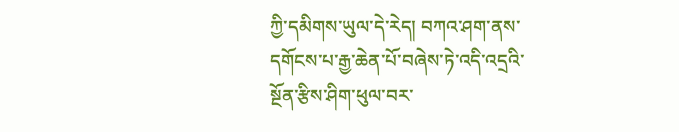ཀྱི་དམིགས་ཡུལ་དེ་རེད། བཀའ་ཤག་ནས་དགོངས་པ་རྒྱ་ཆེན་པོ་བཞེས་ཏེ་འདི་འདྲའི་སྔོན་རྩིས་ཤིག་ཕུལ་བར་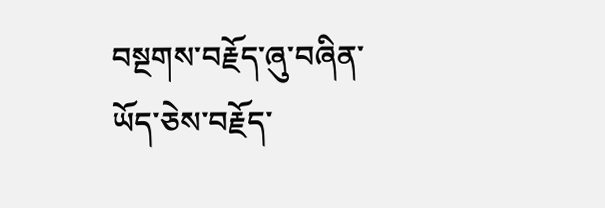བསྔགས་བརྗོད་ཞུ་བཞིན་ཡོད་ཅེས་བརྗོད་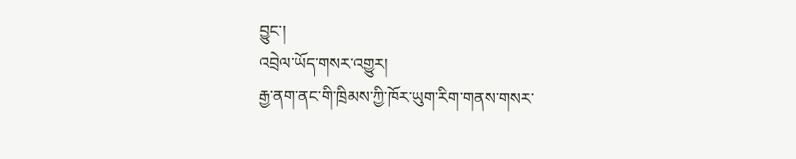བྱུང་།
འབྲེལ་ཡོད་གསར་འགྱུར།
རྒྱ་ནག་ནང་གི་ཁྲིམས་ཀྱི་ཁོར་ཡུག་རིག་གནས་གསར་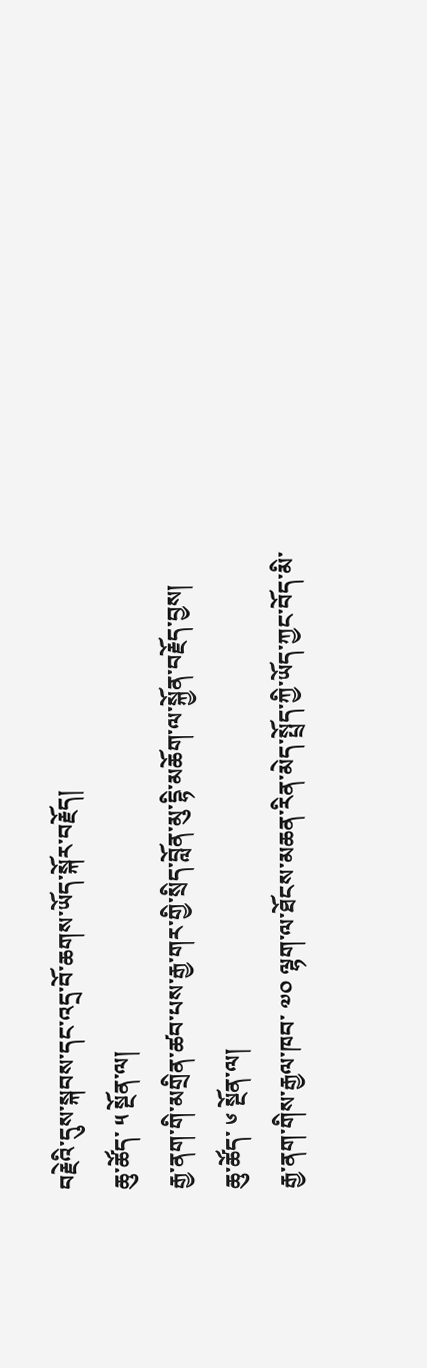བརྗེའི་དུས་སྐབས་དང་འདྲ་བོ་ཆགས་ཡོད་སྐོར་བརྗོད།
ཆུ་ཚོད་ ༥ སྔོན་ལ།
རྒྱ་ནག་གི་མགྲིན་ཚབ་པས་རྒྱ་གར་གྱི་སྲིད་བློན་མུ་དྷི་མཆོག་ལ་སྐྱོན་བརྗོད་བྱས།
ཆུ་ཚོད་ ༦ སྔོན་ལ།
རྒྱ་ནག་གིས་རྒྱལ་ཁབ་ ༧༠ ལྷག་ལ་ཐོངས་མཆན་རིན་མེད་སྤྲོད་ཀྱི་ཡོད་ཀྱང་བོད་མི་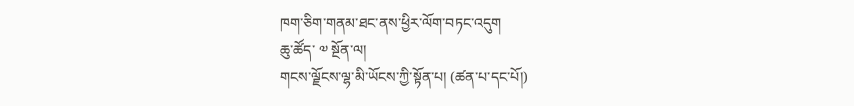ཁག་ཅིག་གནམ་ཐང་ནས་ཕྱིར་ལོག་བཏང་འདུག
ཆུ་ཚོད་ ༧ སྔོན་ལ།
གངས་ལྗོངས་ལྷ་མི་ཡོངས་ཀྱི་སྟོན་པ། (ཚན་པ་དང་པོ།)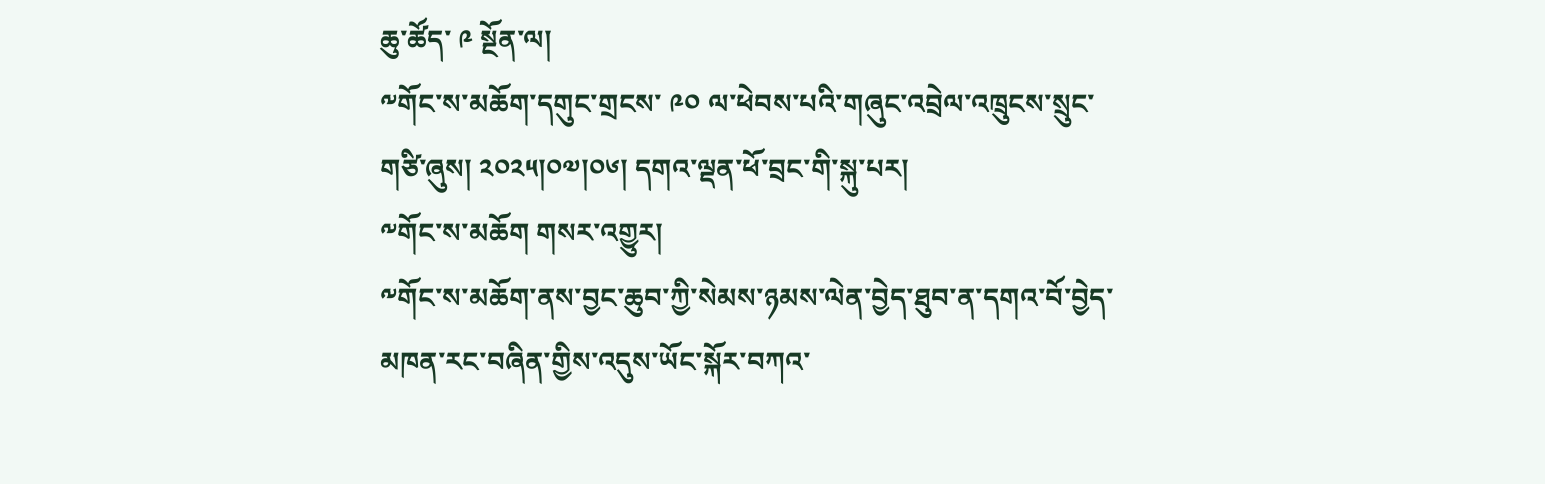ཆུ་ཚོད་ ༩ སྔོན་ལ།
༸གོང་ས་མཆོག་དགུང་གྲངས་ ༩༠ ལ་ཕེབས་པའི་གཞུང་འབྲེལ་འཁྲུངས་སྲུང་གཙི་ཞུས། ༢༠༢༥།༠༧།༠༦། དགའ་ལྡན་ཕོ་བྲང་གི་སྐུ་པར།
༸གོང་ས་མཆོག གསར་འགྱུར།
༸གོང་ས་མཆོག་ནས་བྱང་ཆུབ་ཀྱི་སེམས་ཉམས་ལེན་བྱེད་ཐུབ་ན་དགའ་བོ་བྱེད་མཁན་རང་བཞིན་གྱིས་འདུས་ཡོང་སྐོར་བཀའ་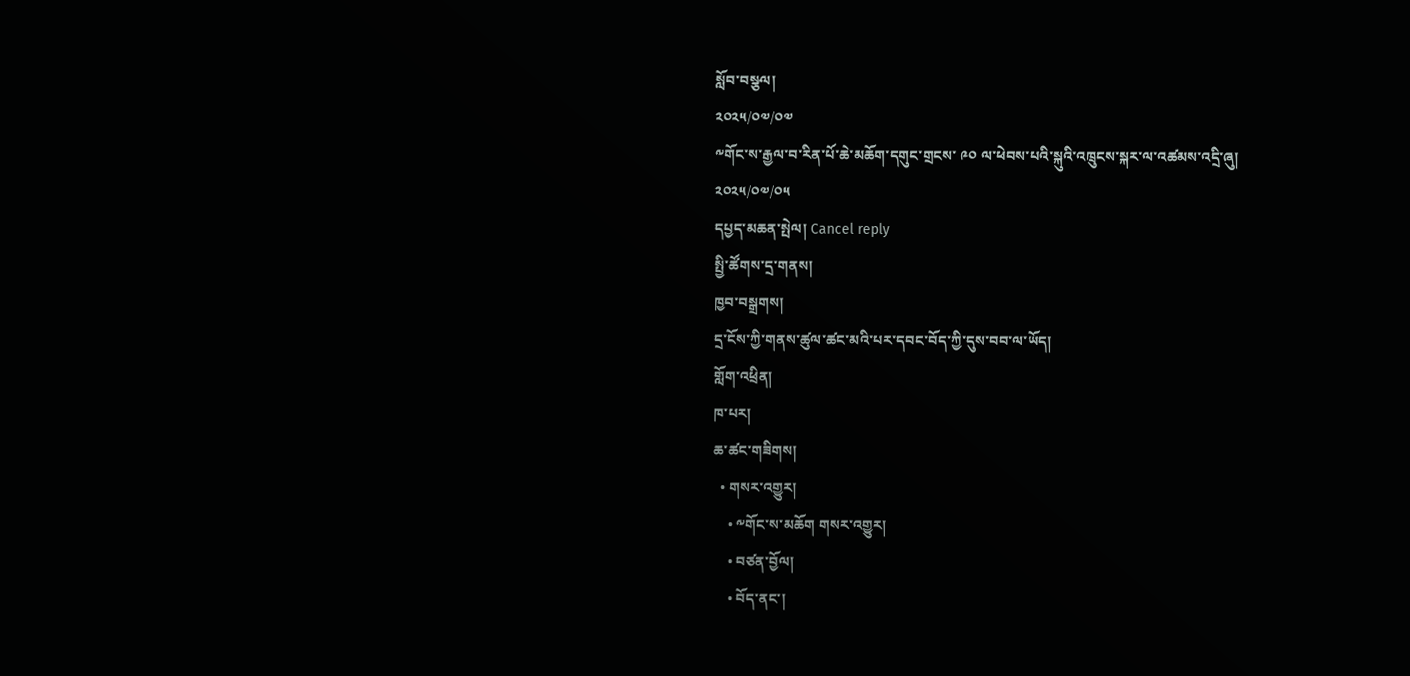སློབ་བསྩལ།
༢༠༢༥/༠༧/༠༧
༸གོང་ས་རྒྱལ་བ་རིན་པོ་ཆེ་མཆོག་དགུང་གྲངས་ ༩༠ ལ་ཕེབས་པའི་སྐུའི་འཁྲུངས་སྐར་ལ་འཚམས་འདྲི་ཞུ།
༢༠༢༥/༠༧/༠༥
དཔྱད་མཆན་སྤེལ། Cancel reply
སྤྱི་ཚོགས་དྲ་གནས།
ཁྱབ་བསྒྲགས།
དྲ་ངོས་ཀྱི་གནས་ཚུལ་ཚང་མའི་པར་དབང་བོད་ཀྱི་དུས་བབ་ལ་ཡོད།
གློག་འཕྲིན།
ཁ་པར།
ཆ་ཚང་གཟིགས།
  • གསར་འགྱུར།
    • ༸གོང་ས་མཆོག གསར་འགྱུར།
    • བཙན་བྱོལ།
    • བོད་ནང་།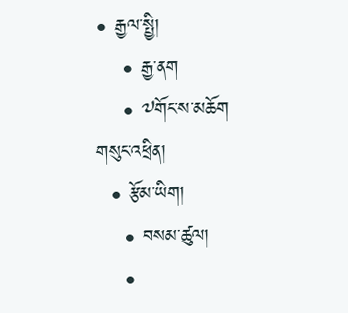• རྒྱལ་སྤྱི།
    • རྒྱ་ནག
    • ༧གོང་ས་མཆོག གསུང་འཕྲིན།
  • རྩོམ་ཡིག།
    • བསམ་ཚུལ།
    •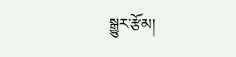སྒྱུར་རྩོམ།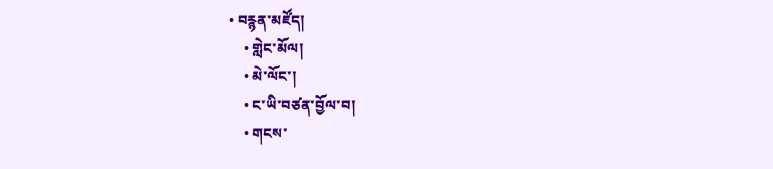• བརྙན་མཛོད།
    • གླེང་མོལ།
    • མེ་ལོང་།
    • ང་ཡི་བཙན་བྱོལ་བ།
    • གངས་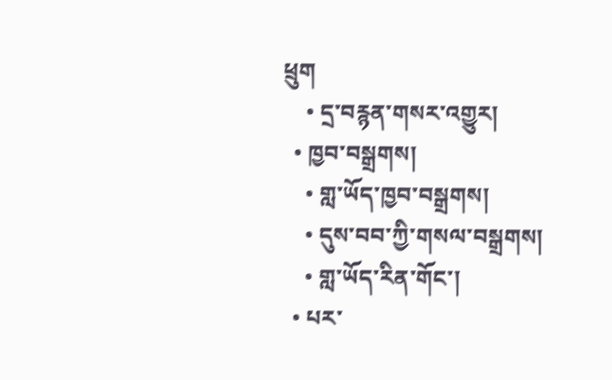ཕྲུག
    • དྲ་བརྙན་གསར་འགྱུར།
  • ཁྱབ་བསྒྲགས།
    • གླ་ཡོད་ཁྱབ་བསྒྲགས།
    • དུས་བབ་ཀྱི་གསལ་བསྒྲགས།
    • གླ་ཡོད་རིན་གོང་།
  • པར་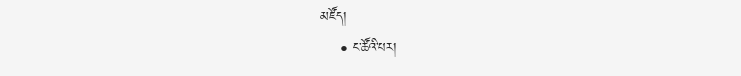མཛོད།
    • ང་ཚོའི་པར།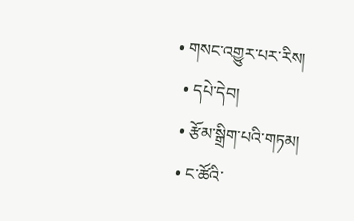• གསང་འགྱུར་པར་རིས།
  • དཔེ་དེབ།
  • རྩོམ་སྒྲིག་པའི་གཏམ།
  • ང་ཚོའི་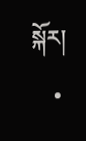སྐོར།
    •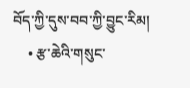བོད་ཀྱི་དུས་བབ་ཀྱི་བྱུང་རིམ།
    • རྩ་ཆེའི་གསུང་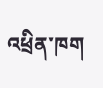འཕྲིན་ཁག